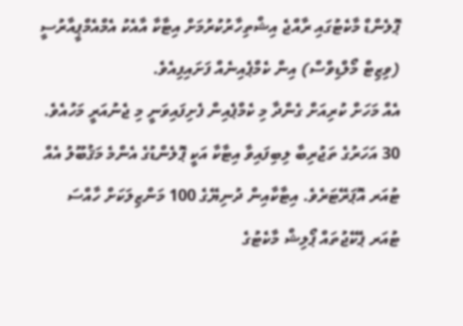ޕޮލެންޑް މާކެޓުގައި ރާއްޖެ އިޝްތިހާރުކުރުމަށް އިޓާކާ އާއެކު އެމްއެމްޕީއާރުސީ (ވިޒިޓް މޯލްޑިވްސް) އިން ކެމްޕެއިނެއް ފަށައިފިއެވެ.
އެއް މަހަށް ކުރިއަށް ގެންދާ މި ކެމްޕެއިން ފެށިފައިވަނީ މި ޖެނުއަރީ މަހުއެވެ.
30 އަހަރުގެ ތަޖުރިބާ ލިބިފައިވާ އިޓާކާ އަކީ ޕޮލެންޑުގެ އެންމެ މަޤުބޫލު އެއް ޓުއަރ އޮޕަރޭޓަރެވެ. އިޓާކާއިން ދުނިޔޭގެ 100 މަންޒިލަކަށް ހާއްސަ ޓުއަރ ޕެކޭޖުތައް ޕޯލިޝް މާކެޓުގެ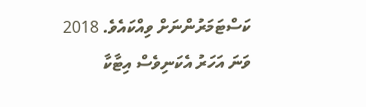ކަސްޓަމަރުންނަށް ވިއްކައެވެ. 2018 ވަނަ އަހަރު އެކަނިވެސް އިޓާކާ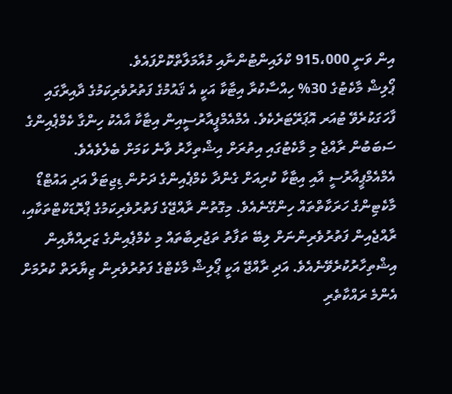އިން ވަނީ 915،000 ކްލައިންޓުންނާއި މުއާމަލާތްކޮށްފައެވެ.
ޕޯލިޝް މާކެޓުގެ 30% ހިއްސާކުރާ އިޓާކާ އަކީ އެ ޤައުމުގެ ފަތުރުވެރިކަމުގެ ދާއިރާގައި ފާހަގަކުރެވޭ ޓުއަރ އޮޕަރޭޓަރެކެވެ. އެމްއެމްޕީއާރުސީއިން އިޓާކާ އާއެކު ހިންގާ ކެމްޕެއިންގެ ސަބަބުން ރާއްޖެ މި މާކެޓުގައި އިތުރަށް އިޝްތިހާރު ވާނެ ކަމަށް ބެލެވެއެވެ.
އެމްއެމްޕީއާރުސީ އާއި އިޓާކާ ކުރިއަށް ގެންދާ ކެމްޕެއިންގެ ދަށުން ޑިޖިޓަލް އަދި އައުޓްޑޯ މާކެޓިންގެ ހަރަކާތްތައް ހިންގޭނެއެވެ. މިގޮތުން ރާއްޖޭގެ ފަތުރުވެރިކަމުގެ ޕްރޮޑަކްޓްތަކާއި، ރާއްޖެއިން ފަތުރުވެރިންނަށް ލިބޭ ތަފާތު ތަޖުރިބާތައް މި ކެމްޕެއިންގެ ޒަރިއްޔާއިން އިޝްތިހާރުކުރެވޭނެއެވެ. އަދި ރާއްޖޭ އަކީ ޕޯލިޝް މާކެޓްގެ ފަތުރުވެރިން ޒިޔާރަތް ކުރުމަށް އެންމެ ރައްކާތެރި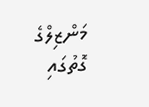މަންޒިލްގެ ގޮތުގައި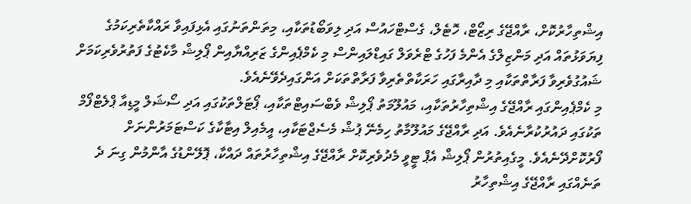އިޝްތިހާރުކޮށް، ރާއްޖޭގެ ރިޒޯޓް، ހޮޓެލް، ގެސްޓްހައުސް އަދި ލިވަބޯޑުތަކާއި، މިތަންތަނުގައި އެޅިފައިވާ ރައްކާތެރިކަމުގެ ފިޔަވަޅުތައް އަދި މަންޒިލްގެ އެންމެ ފަހުގެ ޓްރެވަލް ގައިޑްލައިންސް މި ކެމްޕެއިންގެ ޒަރިއްޔާއިން ޕޯލިޝް މާކެޓުގެ ފަތުރުވެރިކަމަށް ޝައުގުވެރިވާ ފަރާތްތަކާއި މި ދާއިރާގައި ހަރަކާތްތެރިވާ ފަރާތްތަކަށް އަންގައިދެވޭނެއެވެ.
މި ކެމްޕެއިންގައި ރާއްޖޭގެ އިޝްތިހާރުތަކާއި، މައުލޫމަތު ޕޯލިޝް ވެބްސައިޓްތަކާއި، ޕޯޓަލްތަކުގައި އަދި ސޯޝަލް މީޑިއާ ޕްލެޓްފޯމް ތަކުގައި ދައުރުކުރާނެއެވެ. އަދި ރާއްޖޭގެ މައުލޫމާތު ހިމެނޭ ޕުޝް މެސެޖްޓަކާއި، އީމެއިލް އިޓާކާގެ ކަސްޓަމަރުންނަށް ފޯރުކޮށްދޭނެއެވެ. މީގެއިތުރުން ޕޯލިޝް އެޕް ޓީވީ މެދުވެރިކޮށް ރާއްޖޭގެ އިޝްތިހާރުތައް ދައްކާ، ޕޮލޭންޑުގެ އާންމުން ގިނަ ދެ ތަނެއްގައި ރާއްޖޭގެ އިޝްތިހާރު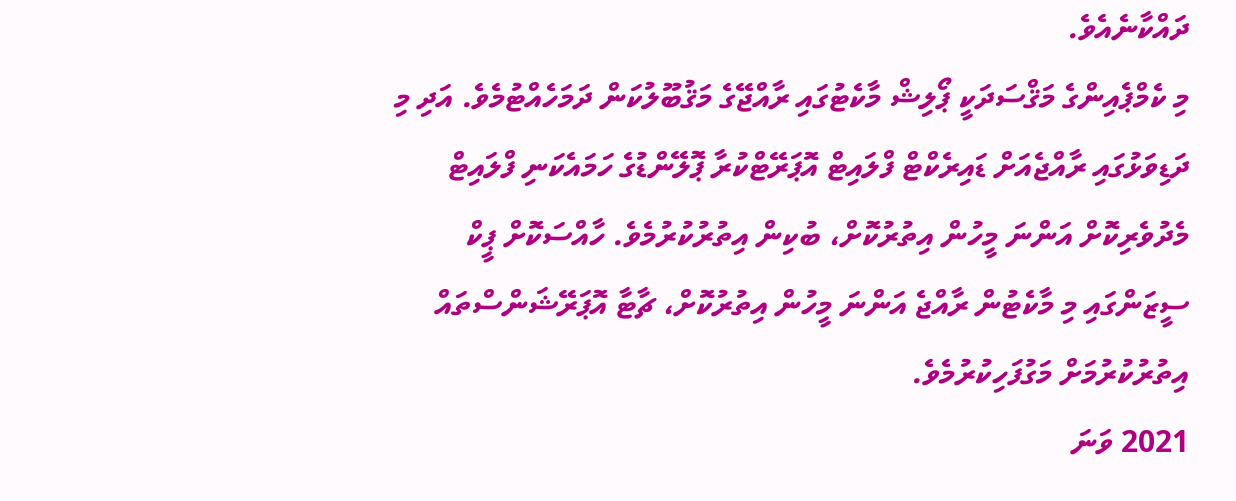ދައްކާނެއެވެ.
މި ކެމްޕެއިންގެ މަޤްސަދަކީ ޕޯލިޝް މާކެޓުގައި ރާއްޖޭގެ މަޤުބޫލުކަން ދަމަހެއްޓުމެވެ. އަދި މި ދަޑިވަޅުގައި ރާއްޖެއަށް ޑައިރެކްޓް ފްލައިޓް އޮޕަރޭޓްކުރާ ޕޮލޭންޑުގެ ހަމައެކަނި ފްލައިޓް މެދުވެރިކޮށް އަންނަ މީހުން އިތުރުކޮށް، ބުކިން އިތުރުކުރުމެވެ. ހާއްސަކޮށް ޕީކް ސީޒަންގައި މި މާކެޓުން ރާއްޖެ އަންނަ މީހުން އިތުރުކޮށް، ޗާޓާ އޮޕަރޭޝަންސްތައް އިތުރުކުރުމަށް މަގުފަހިކުރުމެވެ.
2021 ވަނަ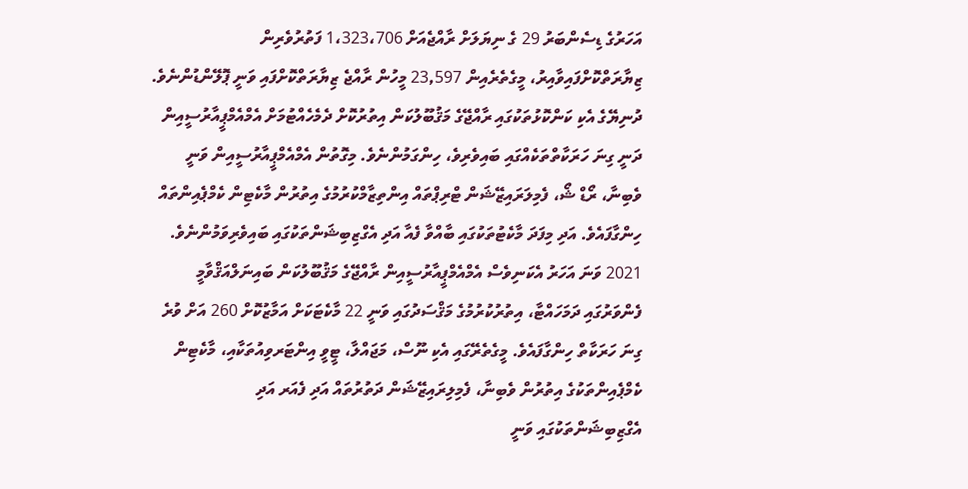އަހަރުގެ ޑިސެންބަރު 29 ގެ ނިޔަލަށް ރާއްޖެއަށް 1،323،706 ފަތުރުވެރިން ޒިޔާރަތްކޮށްފައިވާއިރު، މީގެތެރެއިން 23,597 މީހުން ރާއްޖެ ޒިޔާރަތްކޮށްފައި ވަނީ ޕޮލޭންޑުންނެވެ. ދުނިޔޭގެ އެކި ކަންކޮޅުތަކުގައި ރާއްޖޭގެ މަޤުބޫލުކަން އިތުރުކޮށް ދެމެހެއްޓުމަށް އެމްއެމްޕީއާރުސީއިން ދަނީ ގިނަ ހަރަކާތްތަކެއްގައި ބައިވެރިވެ، ހިންގަމުންނެވެ. މިގޮތުން އެމްއެމްޕީއާރުސީއިން ވަނީ ވެބިނާ، ރޯޑް ޝޯ، ފެމިލަރައިޒޭޝަން ޓްރިޕްތައް އިންތިޒާމްކުރުމުގެ އިތުރުން މާކެޓިން ކެމްޕެއިންތައް ހިންގާފައެވެ. އަދި މިފަދަ މާކެޓުތަކުގައި ބާއްވާ ފެއާ އަދި އެގްޒިބިޝަންތަކުގައި ބައިވެރިވަމުންނެވެ.
2021 ވަނަ އަހަރު އެކަނިވެސް އެމްއެމްޕީއާރުސީއިން ރާއްޖޭގެ މަޤުބޫލުކަން ބައިނަލްއަޤްވާމީ ފެންވަރުގައި ދަމަހައްޓާ، އިތުރުކުރުމުގެ މަޤްސަދުގައި ވަނީ 22 މާކެޓަކަށް އަމާޒުކޮށް 260 އަށް ވުރެ ގިނަ ހަރަކާތް ހިންގާފައެވެ. މީގެތެރޭގައި އެކި ނޫސް، މަޖައްލާ، ޓީވީ އިންޓަރވިއުތަކާއި، މާކެޓިން ކެމްޕެއިންތަކުގެ އިތުރުން ވެބިނާ، ފެމިލިރައިޒޭޝަން ދަތުރުތައް އަދި ފެއަރ އަދި އެގްޒިބިޝަންތަކުގައި ވަނީ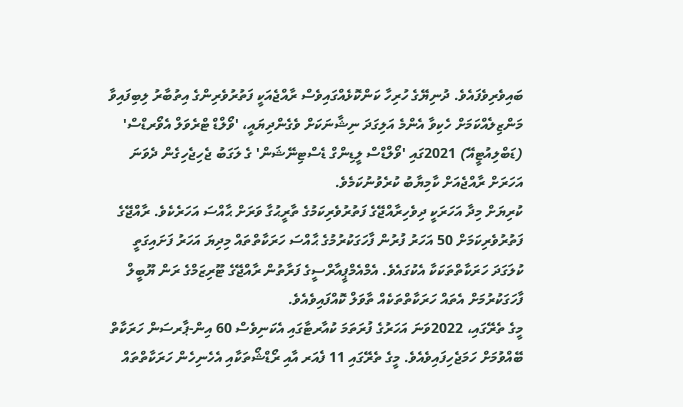ބައިވެރިވެފައެވެ. ދުނިޔޭގެ ހުރިހާ ކަންކޮޅެއްގައިވެސް ރާއްޖެއަކީ ފަތުރުވެރިންގެ އިތުބާރު ލިބިފައިވާ މަންޒިލެއްކަމަށް ހެކިވާ އެންމެ އަލިގަދަ ނިޝާނަކަށް ވެގެންދިޔައީ، 'ވޯލްޑް ޓްރެވަލް އެވޯރޑްސް' (ޑަބްލިއުޓީއޭ) 2021ގައި 'ވޯލްޑްސް ލީޑިންގް ޑެސްޓިނޭޝަން' ގެ ލަގަބު ޖެހިޖެހިގެން ދެވަނަ އަހަރަށް ރާއްޖެއަށް ކާމިޔާބު ކުރެވުނުކަމެވެ.
ކުރިޔަށް މިދާ އަހަރަކީ ދިވެހިރާއްޖޭގެ ފަތުރުވެރިކަމުގެ ތާރީޙުގާ ވަރަށް ޙާއްސަ އަހަރެކެވެ. ރާއްޖޭގެ ފަތުރުވެރިކަމަށް 50 އަހަރު ފުރުން ފާހަގަކުރުމުގެ ޙާއްސަ ހަރަކާތްތައް މިދިޔަ އަހަރު ފަށައިގަތީ ކުލަގަދަ ހަރަކާތްތަކަކާ އެކުގައެވެ. އެމްއެމްޕީއާރްސީގެ ފަރާތުން ރާއްޖޭގެ ޓޫރިޒަމްގެ ރަން ޔޫބީލް ފާހަގަކުރުމަށް އެތައް ހަރަކާތްތަކެއް ތާވަލް ކޮއްފައިވެއެވެ.
މީގެ ތެރޭގައި، 2022ވަނަ އަހަރުގެ ފުރަތަމަ ކުއާރޓާގައި އެކަނިވެސް 60 އިން-ޕާރސަން ހަރަކާތް ބޭއްވުމަށް ހަމަޖެހިފައިވެއެވެ. މީގެ ތެރޭގައި 11 ފެއަރ އާއި ރޯޑްޝޯތަކާއި އެހެނިހެން ހަރަކާތްތައް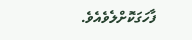ފާހަގަކޮށްލެވެއެވެ.